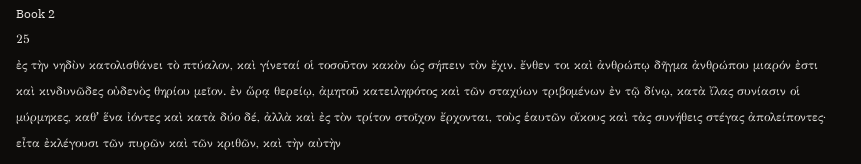Book 2
25
ἐς τὴν νηδὺν κατολισθάνει τὸ πτύαλον, καὶ γίνεταί οἱ τοσοῦτον κακὸν ὡς σήπειν τὸν ἔχιν. ἔνθεν τοι καὶ ἀνθρώπῳ δῆγμα ἀνθρώπου μιαρόν ἐστι καὶ κινδυνῶδες οὐδενὸς θηρίου μεῖον. ἐν ὥρᾳ θερείῳ, ἀμητοῦ κατειληφότος καὶ τῶν σταχύων τριβομένων ἐν τῷ δίνῳ, κατὰ ἴλας συνίασιν οἱ μύρμηκες, καθʼ ἕνα ἰόντες καὶ κατὰ δύο δέ, ἀλλὰ καὶ ἐς τὸν τρίτον στοῖχον ἔρχονται, τοὺς ἑαυτῶν οἴκους καὶ τὰς συνήθεις στέγας ἀπολείποντες· εἶτα ἐκλέγουσι τῶν πυρῶν καὶ τῶν κριθῶν, καὶ τὴν αὐτὴν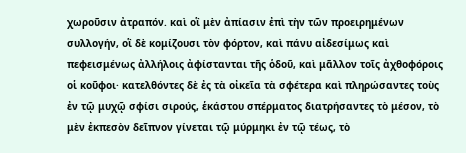χωροῦσιν ἀτραπόν. καὶ οἳ μὲν ἀπίασιν ἐπὶ τὴν τῶν προειρημένων συλλογήν, οἳ δὲ κομίζουσι τὸν φόρτον, καὶ πάνυ αἰδεσίμως καὶ πεφεισμένως ἀλλήλοις ἀφίστανται τῆς ὁδοῦ, καὶ μᾶλλον τοῖς ἀχθοφόροις οἱ κοῦφοι· κατελθόντες δὲ ἐς τὰ οἰκεῖα τὰ σφέτερα καὶ πληρώσαντες τοὺς ἐν τῷ μυχῷ σφίσι σιρούς, ἑκάστου σπέρματος διατρήσαντες τὸ μέσον, τὸ μὲν ἐκπεσὸν δεῖπνον γίνεται τῷ μύρμηκι ἐν τῷ τέως, τὸ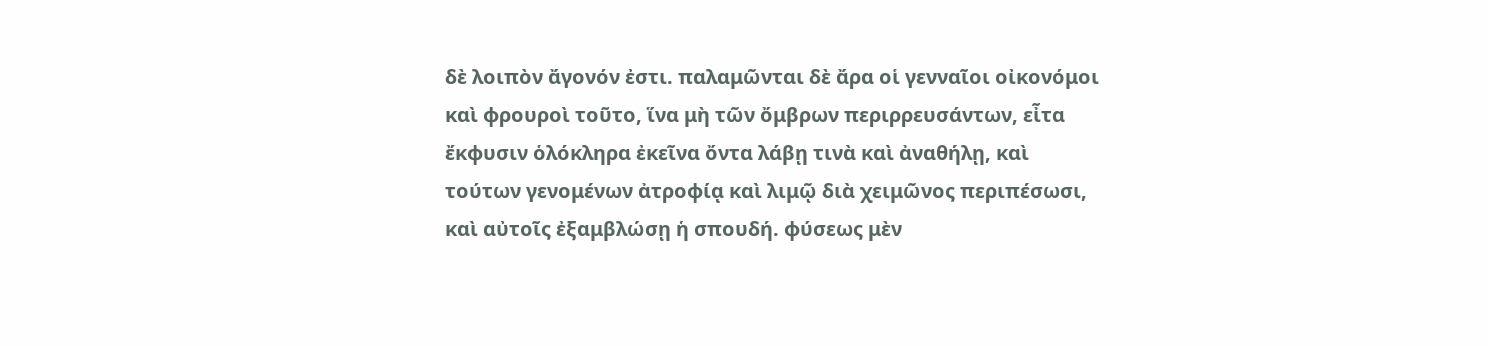δὲ λοιπὸν ἄγονόν ἐστι. παλαμῶνται δὲ ἄρα οἱ γενναῖοι οἰκονόμοι καὶ φρουροὶ τοῦτο, ἵνα μὴ τῶν ὄμβρων περιρρευσάντων, εἶτα ἔκφυσιν ὁλόκληρα ἐκεῖνα ὄντα λάβῃ τινὰ καὶ ἀναθήλῃ, καὶ τούτων γενομένων ἀτροφίᾳ καὶ λιμῷ διὰ χειμῶνος περιπέσωσι, καὶ αὐτοῖς ἐξαμβλώσῃ ἡ σπουδή. φύσεως μὲν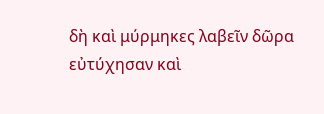δὴ καὶ μύρμηκες λαβεῖν δῶρα εὐτύχησαν καὶ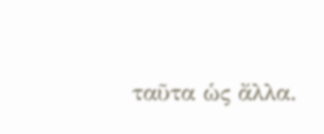ταῦτα ὡς ἄλλα.